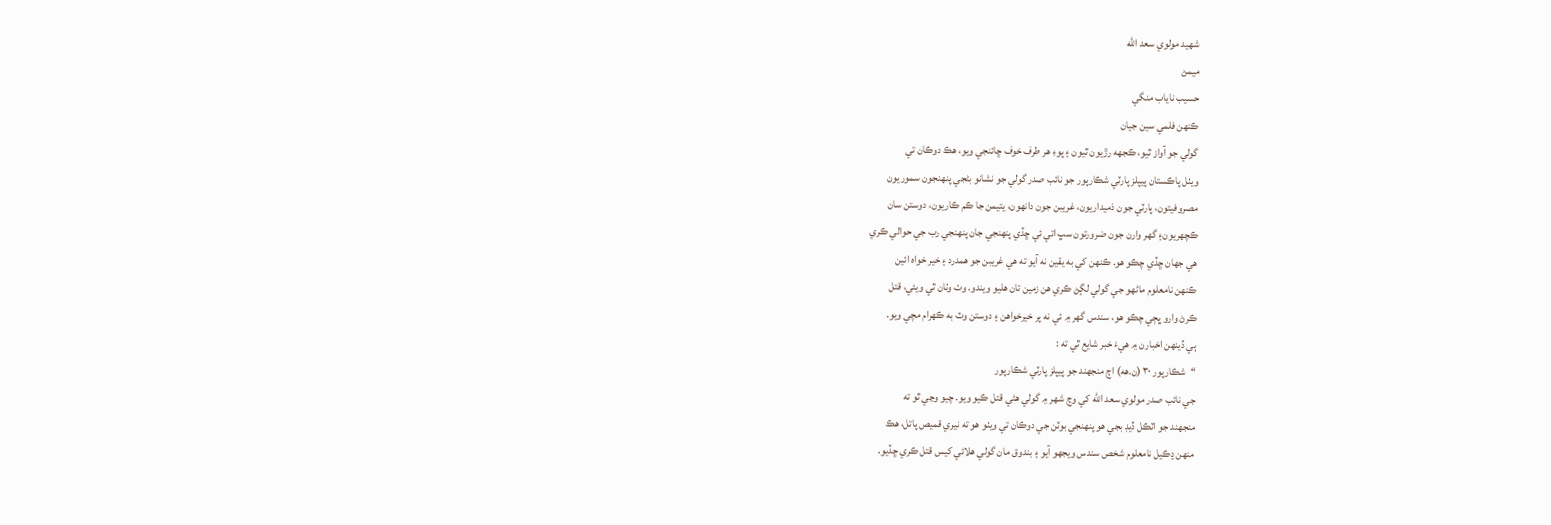شهيد مولوي سعد الله
ميمڻ
حسيب ناياب منگي
ڪنهن فلمي سين جيان
گولي جو آواز ٿيو، ڪجهه رڙيون ٿيون ۽ پوءِ هر طرف خوف ڇائنجي ويو، هڪ دوڪان تي
ويٺل پاڪستان پيپلز پارٽي شڪارپور جو نائب صدر گولي جو نشانو بڻجي پنهنجون سموريون
مصروفيتون، پارٽي جون ذميداريون، غريبن جون دانهون، يتيمن جا ڪم ڪاريون، دوستن سان
ڪچهريون۽ گهر وارن جون ضرورتون سڀ اتي ئي ڇڏي پنهنجي جان پنهنجي رب جي حوالي ڪري
هي جهان ڇڏي چڪو هو. ڪنهن کي به يقين نه آيو ته هي غريبن جو همدرد ۽ خير خواه ائين
ڪنهن نامعلوم ماڻهو جي گولي لڳڻ ڪري هن زمين تان هليو ويندو. وٺ وٺان ٿي ويئي، قتل
ڪرڻ وارو ڀڄي چڪو هو، سندس گهر ۾ ئي نه پر خيرخواهن ۽ دوستن وٽ به ڪهرام مچي ويو.
ٻي ڏينهن اخبارن ۾ هيءَ خبر شايع ٿي ته :
“شڪارپور ۳۰ (ن.هه) اڄ منجهند جو پيپلز پارٽي شڪارپور
جي نائب صدر مولوي سعد الله کي وچ شهر ۾ گولي هڻي قتل ڪيو ويو. چيو وڃي ٿو ته
منجهند جو اٽڪل ڏيڊ بجي هو پنهنجي بوٽن جي دوڪان تي ويٺو هو ته نيري قميص پاتل، هڪ
منهن ڍڪيل نامعلوم شخص سندس ويجهو آيو ۽ بندوق مان گولي هلائي کيس قتل ڪري ڇڏيو.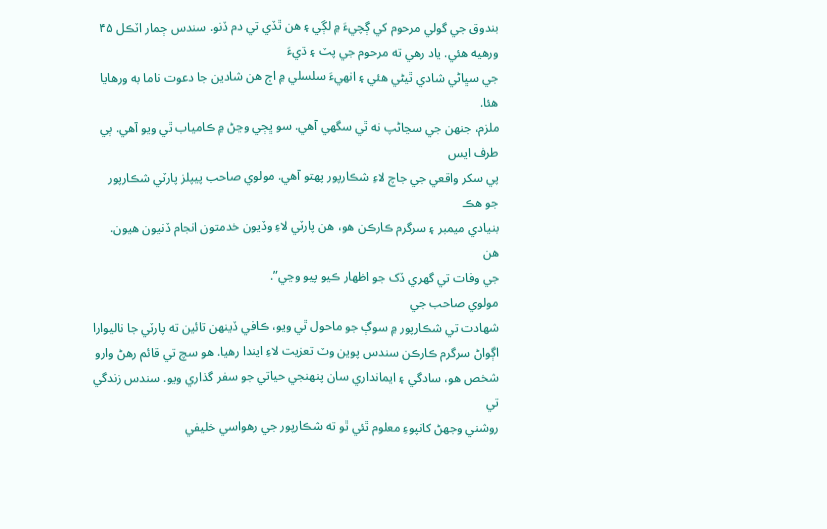بندوق جي گولي مرحوم کي ڳچيءَ ۾ لڳي ۽ هن ٿڏي تي دم ڏنو. سندس ڄمار اٽڪل ۴۵ ورهيه هئي. ياد رهي ته مرحوم جي پٽ ۽ ڌيءَ
جي سڀاڻي شادي ٿيڻي هئي ۽ انهيءَ سلسلي ۾ اڄ هن شادين جا دعوت ناما به ورهايا هئا.
ملزم، جنهن جي سڃاڻپ نه ٿي سگهي آهي. سو ڀڄي وڃڻ ۾ ڪامياب ٿي ويو آهي. ٻي طرف ايس
پي سکر واقعي جي جاچ لاءِ شڪارپور پهتو آهي. مولوي صاحب پيپلز پارٽي شڪارپور جو هڪ
بنيادي ميمبر ۽ سرگرم ڪارڪن هو، هن پارٽي لاءِ وڏيون خدمتون انجام ڏنيون هيون. هن
جي وفات تي گهري ڏک جو اظهار ڪيو پيو وڃي”.
مولوي صاحب جي
شهادت تي شڪارپور ۾ سوڳ جو ماحول ٿي ويو، ڪافي ڏينهن تائين ته پارٽي جا ناليوارا
اڳواڻ سرگرم ڪارڪن سندس پوين وٽ تعزيت لاءِ ايندا رهيا. هو سچ تي قائم رهڻ وارو
شخص هو، سادگي ۽ ايمانداري سان پنهنجي حياتي جو سفر گذاري ويو. سندس زندگي تي
روشني وجهڻ کانپوءِ معلوم ٿئي ٿو ته شڪارپور جي رهواسي خليفي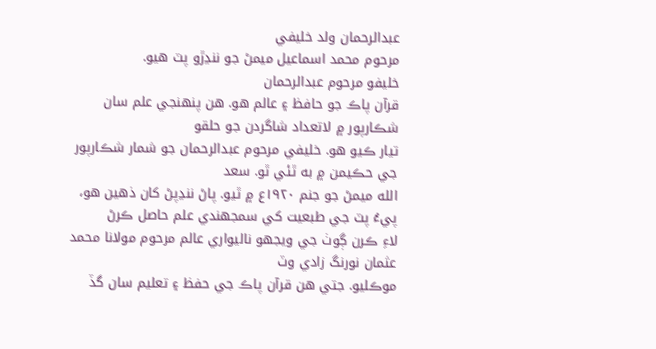عبدالرحمان ولد خليفي
مرحوم محمد اسماعيل ميمڻ جو ننڍڙو پٽ ھيو.
خليفو مرحوم عبدالرحمان
قرآن پاڪ جو حافظ ۽ عالم هو. هن پنهنجي علم سان شڪارپور ۾ لاتعداد شاگردن جو حلقو
تيار ڪيو هو. خليفي مرحوم عبدالرحمان جو شمار شڪارپور جي حڪيمن ۾ به ٿئي ٿو. سعد
الله ميمڻ جو جنم ۱۹۲۰ع ۾ ٿيو. پاڻ ننڍپڻ کان ذهين هو، پيءُ پٽ جي طبعيت کي سمجهندي علم حاصل ڪرڻ
لاءِ ڪرن ڳوٺ جي ويجهو ناليواري عالم مرحوم مولانا محمد عثمان نورنگ زادي وٽ
موڪليو. جتي هن قرآن پاڪ جي حفظ ۽ تعليم سان گڏ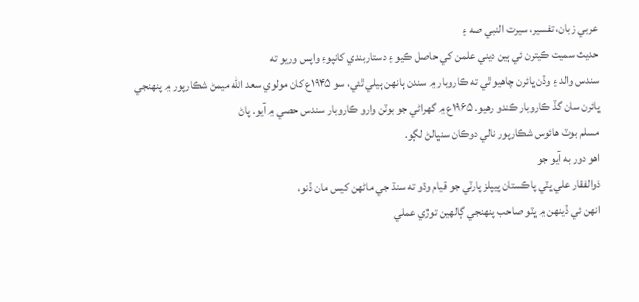عربي زبان، تفسير، سيرت النبي صه ۽
حديث سميت ڪيترن ئي ٻين ديني علمن کي حاصل ڪيو ۽ دستاربندي کانپوءِ واپس وريو ته
سندس والد ۽ وڏن ڀائرن چاهيو ٿي ته ڪاروبار ۾ سندن ٻانهن ٻيلي ٿئي، سو ۱۹۴۵ع کان مولوي سعد الله ميمڻ شڪارپور ۾ پنهنجي
ڀائرن سان گڏ ڪاروبار ڪندو رهيو. ۱۹۶۵ع ۾ گهراڻي جو بوٽن وارو ڪاروبار سندس حصي ۾ آيو. پاڻ
مسلم بوٽ هائوس شڪارپور نالي دوڪان سنڀالڻ لڳو.
اهو دور به آيو جو
ذوالفقار علي ڀٽي پاڪستان پيپلز پارٽي جو قيام وڌو ته سنڌ جي ماڻهن کيس مان ڏنو،
انهن ئي ڏينهن ۾ ڀٽو صاحب پنهنجي ڳالهين توڙي عملي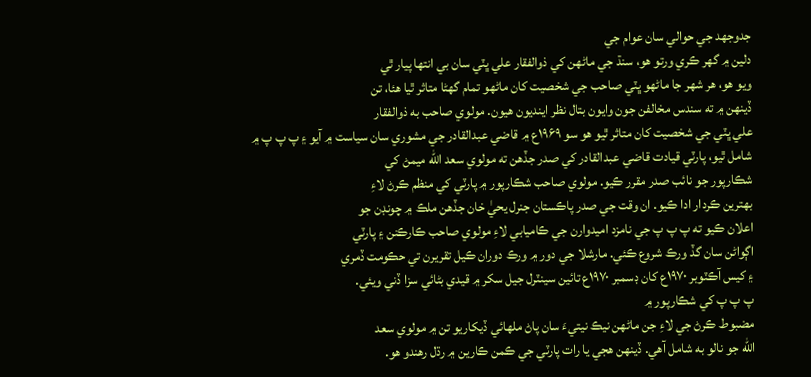جدوجهد جي حوالي سان عوام جي
دلين ۾ گهر ڪري ورتو هو، سنڌ جي ماڻهن کي ذوالفقار علي ڀٽي سان بي انتها پيار ٿي
ويو هو، هر شهر جا ماڻهو ڀٽي صاحب جي شخصيت کان ماڻهو تمام گهڻا متاثر ٿيا هئا، تن
ڏينهن ۾ ته سندس مخالفن جون وايون بتال نظر اينديون هيون. مولوي صاحب به ذوالفقار
علي ڀٽي جي شخصيت کان متاثر ٿيو هو سو ۱۹۶۹ع ۾ قاضي عبدالقادر جي مشوري سان سياست ۾ آيو ۽ پ پ پ ۾
شامل ٿيو، پارٽي قيادت قاضي عبدالقادر کي صدر جڏهن ته مولوي سعد الله ميمڻ کي
شڪارپور جو نائب صدر مقرر ڪيو. مولوي صاحب شڪارپور ۾ پارٽي کي منظم ڪرڻ لاءِ
بهترين ڪردار ادا ڪيو. ان وقت جي صدر پاڪستان جنرل يحيٰ خان جڏهن ملڪ ۾ چونڊن جو
اعلان ڪيو ته پ پ پ جي نامزد اميدوارن جي ڪاميابي لاءِ مولوي صاحب ڪارڪنن ۽ پارٽي
اڳواڻن سان گڏ ورڪ شروع ڪئي. مارشلا جي دور ۾ ورڪ دوران ڪيل تقريرن تي حڪومت ڏمري
۽ کيس آڪٽوبر ۱۹۷۰ع کان ڊسمبر ۱۹۷۰ع تائين سينٽرل جيل سکر ۾ قيدي بڻائي سزا ڏني ويئي.
پ پ پ کي شڪارپور ۾
مضبوط ڪرڻ جي لاءِ جن ماڻهن نيڪ نيتيءَ سان پاڻ ملهائي ڏيکاريو تن ۾ مولوي سعد
الله جو نالو به شامل آهي. ڏينهن هجي يا رات پارٽي جي ڪمن ڪارين ۾ رڌل رهندو هو.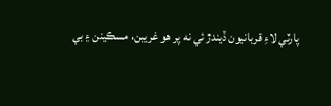پارٽي لاءِ قربانيون ڏيندڙ ئي نه پر هو غريبن، مسڪينن ۽ بي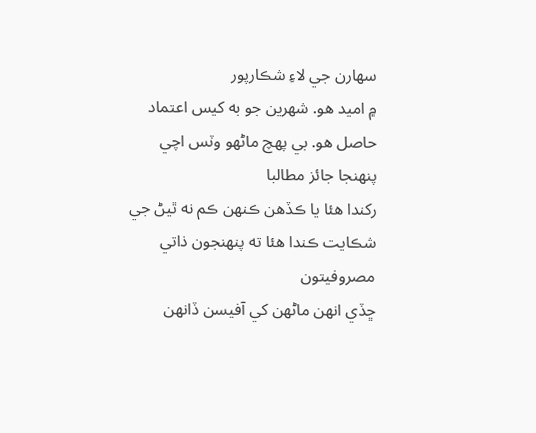سهارن جي لاءِ شڪارپور
۾ اميد هو. شهرين جو به کيس اعتماد حاصل هو. بي پهچ ماڻهو وٽس اچي پنهنجا جائز مطالبا
رکندا هئا يا ڪڏهن ڪنهن ڪم نه ٿيڻ جي شڪايت ڪندا هئا ته پنهنجون ذاتي مصروفيتون
ڇڏي انهن ماڻهن کي آفيسن ڏانهن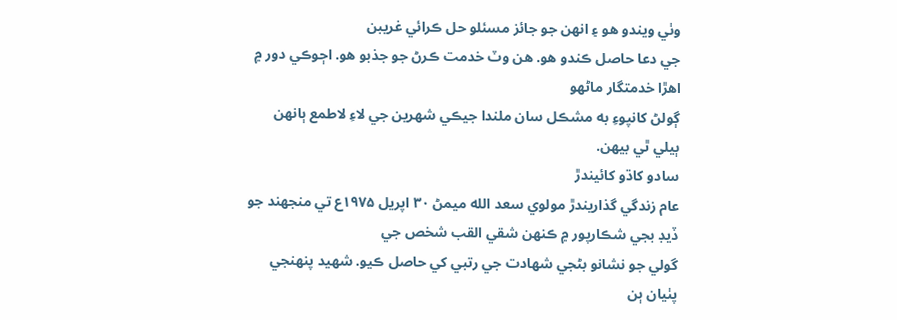وٺي ويندو هو ۽ انهن جو جائز مسئلو حل ڪرائي غريبن
جي دعا حاصل ڪندو هو. هن وٽ خدمت ڪرڻ جو جذبو هو. اڄوڪي دور ۾ اهڙا خدمتگار ماڻهو
ڳولڻ کانپوءِ به مشڪل سان ملندا جيڪي شهرين جي لاءِ لاطمع ٻانهن ٻيلي ٿي بيهن.
سادو کاڌو کائيندڙ
عام زندگي گذاريندڙ مولوي سعد الله ميمڻ ۳۰ اپريل ۱۹۷۵ع تي منجھند جو ڏيڊ بجي شڪارپور ۾ ڪنھن شقي القب شخص جي
گولي جو نشانو بڻجي شهادت جي رتبي کي حاصل ڪيو. شهيد پنهنجي پٺيان ٻن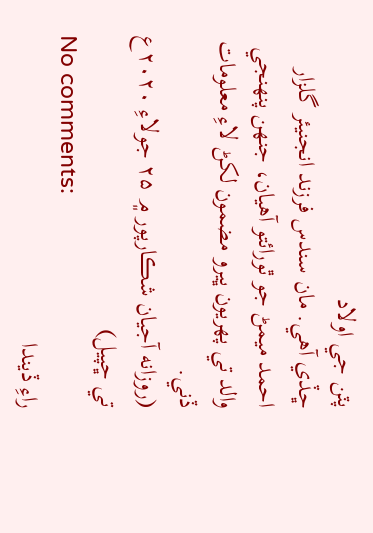پٽن جي اولاد
ڇڏي آهي. مان سندس فرزند انجنيئر گلزار احمد ميمڻ جو ٿورائتو آهيان، جنهن پنهنجي
والد تي پهريون ڀيرو مضمون لکڻ لاءِ معلومات ڏني.
(روزانه آجيان شڪارپور ۾ ۲۵ جولاءِ ۲۰۲۰ع تي ڇپيل)
No comments:
راءِ ڏيندا